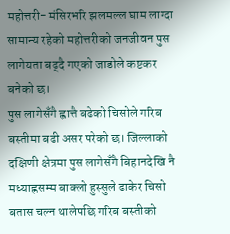महोत्तरी- मंसिरभरि झलमल्ल घाम लाग्दा सामान्य रहेको महोत्तरीको जनजीवन पुस लागेयता बढ्दै गएको जाडोले कष्टकर बनेको छ।
पुस लागेसँगै ह्वात्तै बढेको चिसोले गरिब बस्तीमा बढी असर परेको छ। जिल्लाको दक्षिणी क्षेत्रमा पुस लागेसँगै बिहानदेखि नै मध्याह्नसम्म बाक्लो हुस्सुले ढाकेर चिसो बतास चल्न थालेपछि गरिब बस्तीको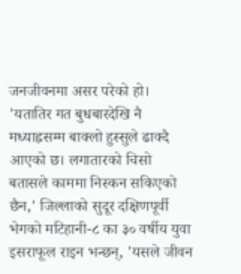जनजीवनमा असर परेको हो।
'यतातिर गत बुधबारदेखि नै मध्याह्नसम्म बाक्लो हुस्सुले ढाक्दै आएको छ। लगातारको चिसो बतासले काममा निस्कन सकिएको छैन,' जिल्लाको सुदूर दक्षिणपूर्वी भेगको मटिहानी-८ का ३० वर्षीय युवा इसराफूल राइन भन्छन्, 'यसले जीवन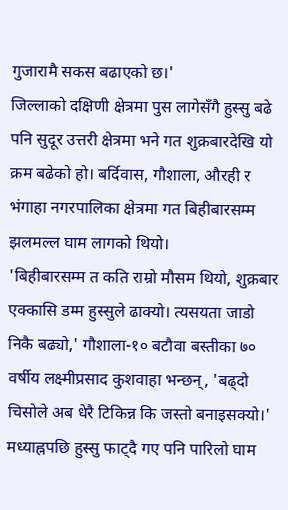गुजारामै सकस बढाएको छ।'
जिल्लाको दक्षिणी क्षेत्रमा पुस लागेसँगै हुस्सु बढे पनि सुदूर उत्तरी क्षेत्रमा भने गत शुक्रबारदेखि यो क्रम बढेको हो। बर्दिवास, गौशाला, औरही र भंगाहा नगरपालिका क्षेत्रमा गत बिहीबारसम्म झलमल्ल घाम लागको थियो।
'बिहीबारसम्म त कति राम्रो मौसम थियो, शुक्रबार एक्कासि डम्म हुस्सुले ढाक्यो। त्यसयता जाडो निकै बढ्यो,' गौशाला-१० बटौवा बस्तीका ७० वर्षीय लक्ष्मीप्रसाद कुशवाहा भन्छन्, 'बढ्दो चिसोले अब धेरै टिकिन्न कि जस्तो बनाइसक्यो।'
मध्याह्नपछि हुस्सु फाट्दै गए पनि पारिलो घाम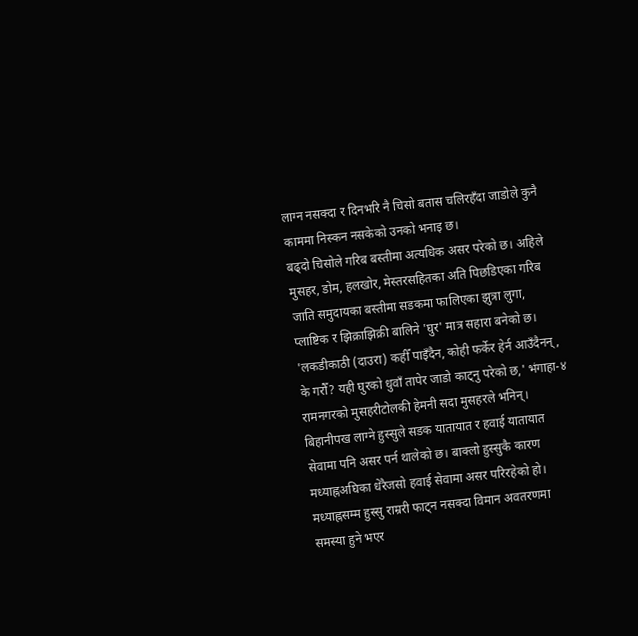लाग्न नसक्दा र दिनभरि नै चिसो बतास चलिरहँदा जाडोले कुनै काममा निस्कन नसकेको उनको भनाइ छ।
बढ्दो चिसोले गरिब बस्तीमा अत्यधिक असर परेको छ। अहिले मुसहर, डोम, हलखोर, मेस्तरसहितका अति पिछडिएका गरिब जाति समुदायका बस्तीमा सडकमा फालिएका झुत्रा लुगा, प्लाष्टिक र झिक्राझिक्री बालिने 'घुर' मात्र सहारा बनेको छ।
'लकडीकाठी (दाउरा) कहीँ पाइँदैन, कोही फर्केर हेर्न आउँदैनन् , के गरौँ? यही घुरको धुवाँ तापेर जाडो काट्नु परेको छ,' भंगाहा-४ रामनगरको मुसहरीटोलकी हेमनी सदा मुसहरले भनिन्।
बिहानीपख लाग्ने हुस्सुले सडक यातायात र हवाई यातायात सेवामा पनि असर पर्न थालेको छ। बाक्लो हुस्सुकै कारण मध्याह्नअघिका धेरैजसो हवाई सेवामा असर परिरहेको हो। मध्याह्नसम्म हुस्सु राम्ररी फाट्न नसक्दा विमान अवतरणमा समस्या हुने भएर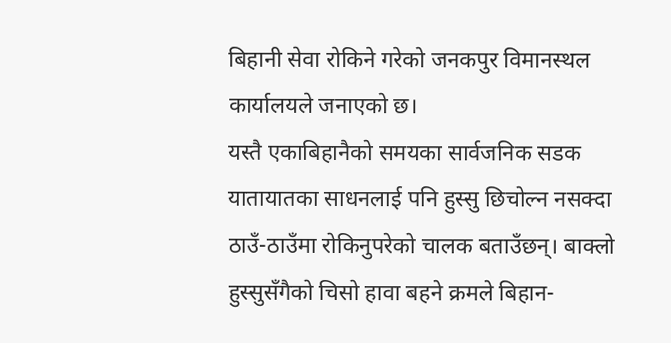बिहानी सेवा रोकिने गरेको जनकपुर विमानस्थल कार्यालयले जनाएको छ।
यस्तै एकाबिहानैको समयका सार्वजनिक सडक यातायातका साधनलाई पनि हुस्सु छिचोल्न नसक्दा ठाउँ-ठाउँमा रोकिनुपरेको चालक बताउँछन्। बाक्लो हुस्सुसँगैको चिसो हावा बहने क्रमले बिहान-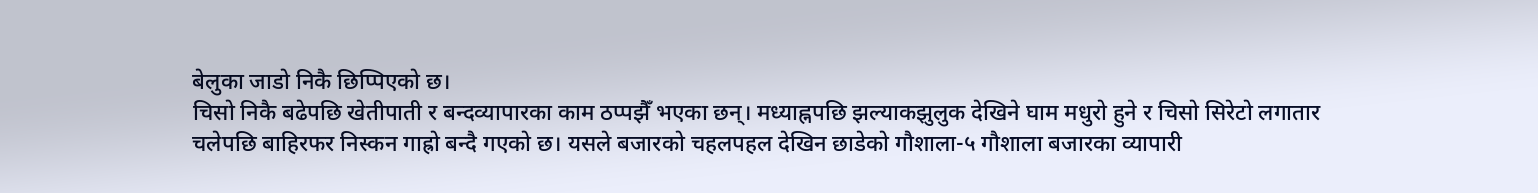बेलुका जाडो निकै छिप्पिएको छ।
चिसो निकै बढेपछि खेतीपाती र बन्दव्यापारका काम ठप्पझैँ भएका छन्। मध्याह्नपछि झल्याकझुलुक देखिने घाम मधुरो हुने र चिसो सिरेटो लगातार चलेपछि बाहिरफर निस्कन गाह्रो बन्दै गएको छ। यसले बजारको चहलपहल देखिन छाडेको गौशाला-५ गौशाला बजारका व्यापारी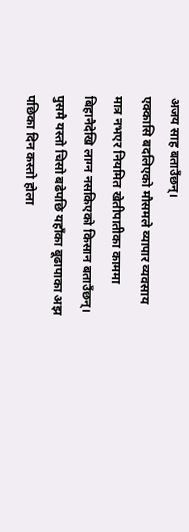अजय साह बताउँछन्।
एक्कासि बदलिएको मौसमले व्यापार व्यवसाय मात्र नभएर नियमित खेतीपातीका काममा बिहानैदेखि लाग्न नसकिएको किसान बताउँछन्। पुसमै यस्तो चिसो बढेपछि यहाँका बूढापाका अझ पछिका दिन कस्तो होला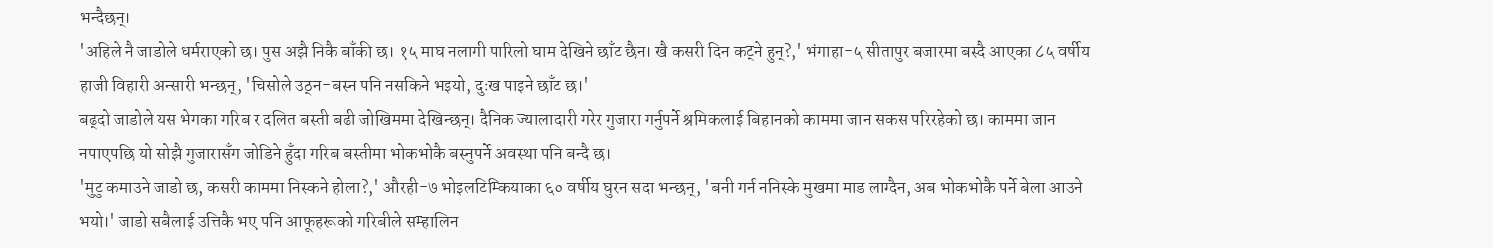भन्दैछन्।
'अहिले नै जाडोले धर्मराएको छ। पुस अझै निकै बाँकी छ। १५ माघ नलागी पारिलो घाम देखिने छाँट छैन। खै कसरी दिन कट्ने हुन्?,' भंगाहा-५ सीतापुर बजारमा बस्दै आएका ८५ वर्षीय हाजी विहारी अन्सारी भन्छन्, 'चिसोले उठ्न-बस्न पनि नसकिने भइयो, दुःख पाइने छाँट छ।'
बढ्दो जाडोले यस भेगका गरिब र दलित बस्ती बढी जोखिममा देखिन्छन्। दैनिक ज्यालादारी गरेर गुजारा गर्नुपर्ने श्रमिकलाई बिहानको काममा जान सकस परिरहेको छ। काममा जान नपाएपछि यो सोझै गुजारासँग जोडिने हुँदा गरिब बस्तीमा भोकभोकै बस्नुपर्ने अवस्था पनि बन्दै छ।
'मुटु कमाउने जाडो छ, कसरी काममा निस्कने होला?,' औरही-७ भोइलटिम्कियाका ६० वर्षीय घुरन सदा भन्छन्, 'बनी गर्न ननिस्के मुखमा माड लाग्दैन, अब भोकभोकै पर्ने बेला आउने भयो।' जाडो सबैलाई उत्तिकै भए पनि आफूहरूको गरिबीले सम्हालिन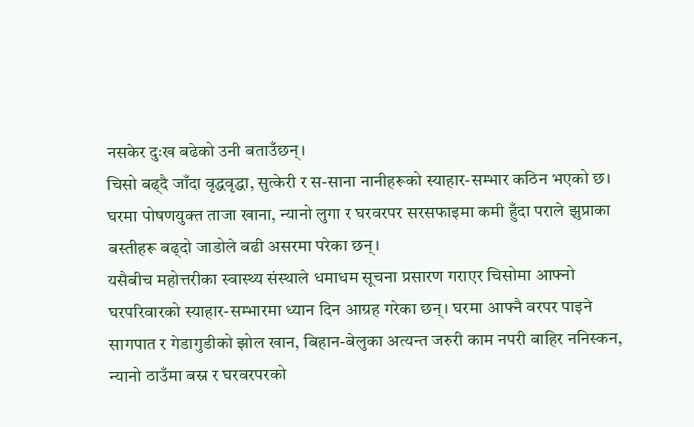नसकेर दुःख बढेको उनी बताउँछन्।
चिसो बढ्दै जाँदा वृद्धवृद्धा, सुत्केरी र स-साना नानीहरूको स्याहार-सम्भार कठिन भएको छ। घरमा पोषणयुक्त ताजा खाना, न्यानो लुगा र घरवरपर सरसफाइमा कमी हुँदा पराले झुप्राका बस्तीहरू बढ्दो जाडोले बढी असरमा परेका छन्।
यसैबीच महोत्तरीका स्वास्थ्य संस्थाले धमाधम सूचना प्रसारण गराएर चिसोमा आफ्नो घरपरिवारको स्याहार-सम्भारमा ध्यान दिन आग्रह गरेका छन्। घरमा आफ्नै वरपर पाइने सागपात र गेडागुडीको झोल खान, बिहान-बेलुका अत्यन्त जरुरी काम नपरी बाहिर ननिस्कन, न्यानो ठाउँमा बस्न र घरवरपरको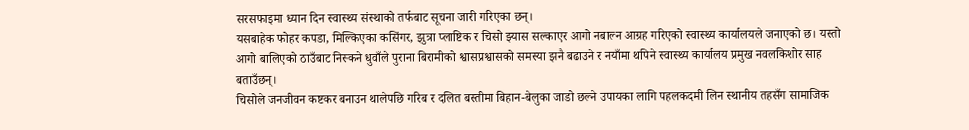सरसफाइमा ध्यान दिन स्वास्थ्य संस्थाको तर्फबाट सूचना जारी गरिएका छन्।
यसबाहेक फोहर कपडा, मिल्किएका कसिंगर, झुत्रा प्लाष्टिक र चिसो झ्यास सल्काएर आगो नबाल्न आग्रह गरिएको स्वास्थ्य कार्यालयले जनाएको छ। यस्तो आगो बालिएको ठाउँबाट निस्कने धुवाँले पुराना बिरामीको श्वासप्रश्वासको समस्या झनै बढाउने र नयाँमा थपिने स्वास्थ्य कार्यालय प्रमुख नवलकिशोर साह बताउँछन्।
चिसोले जनजीवन कष्टकर बनाउन थालेपछि गरिब र दलित बस्तीमा बिहान-बेलुका जाडो छल्ने उपायका लागि पहलकदमी लिन स्थानीय तहसँग सामाजिक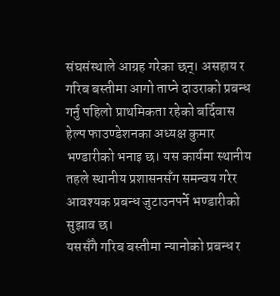संघसंस्थाले आग्रह गरेका छन्। असहाय र गरिब बस्तीमा आगो ताप्ने दाउराको प्रबन्ध गर्नु पहिलो प्राथमिकता रहेको बर्दिवास हेल्प फाउण्डेशनका अध्यक्ष कुमार भण्डारीको भनाइ छ। यस कार्यमा स्थानीय तहले स्थानीय प्रशासनसँग समन्वय गरेर आवश्यक प्रबन्ध जुटाउनपर्ने भण्डारीको सुझाव छ।
यससँगै गरिब बस्तीमा न्यानोको प्रबन्ध र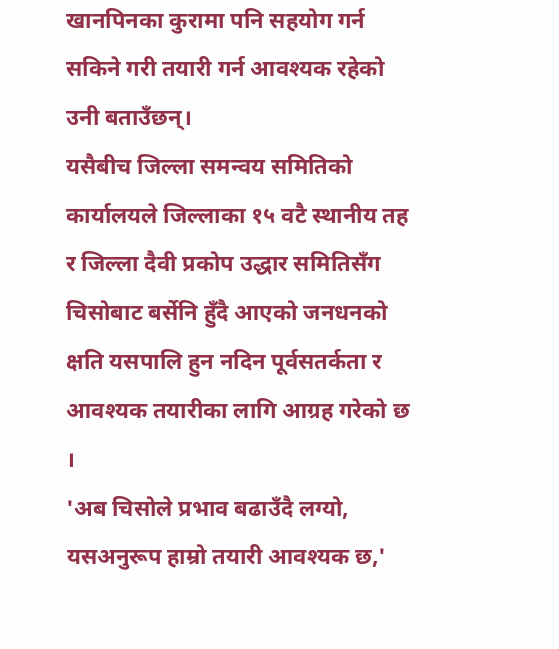खानपिनका कुरामा पनि सहयोग गर्न सकिने गरी तयारी गर्न आवश्यक रहेको उनी बताउँछन्।
यसैबीच जिल्ला समन्वय समितिको कार्यालयले जिल्लाका १५ वटै स्थानीय तह र जिल्ला दैवी प्रकोप उद्धार समितिसँग चिसोबाट बर्सेनि हुँदै आएको जनधनको क्षति यसपालि हुन नदिन पूर्वसतर्कता र आवश्यक तयारीका लागि आग्रह गरेको छ ।
'अब चिसोले प्रभाव बढाउँदै लग्यो, यसअनुरूप हाम्रो तयारी आवश्यक छ,'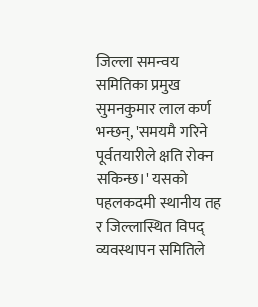जिल्ला समन्वय समितिका प्रमुख सुमनकुमार लाल कर्ण भन्छन्, 'समयमै गरिने पूर्वतयारीले क्षति रोक्न सकिन्छ।' यसको पहलकदमी स्थानीय तह र जिल्लास्थित विपद् व्यवस्थापन समितिले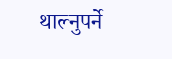थाल्नुपर्ने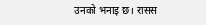उनको भनाइ छ। रासस